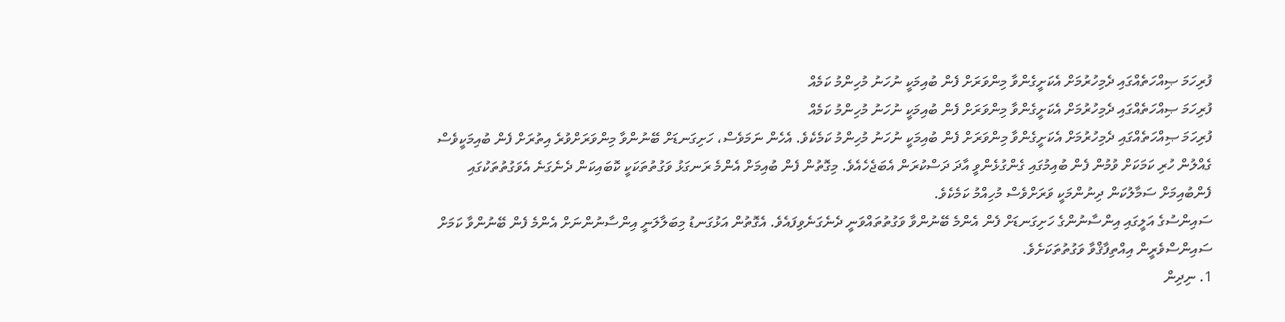ފުރިހަމަ ޞިއްހަތެއްގައި ދެމިހުރުމަށް އެކަށީގެންވާ މިންވަރަށް ފެން ބުއިމަކީ ނުހަނު މުހިންމު ކަމެއް
ފުރިހަމަ ޞިއްހަތެއްގައި ދެމިހުރުމަށް އެކަށީގެންވާ މިންވަރަށް ފެން ބުއިމަކީ ނުހަނު މުހިންމު ކަމެއް
ފުރިހަމަ ޞިއްހަތެއްގައި ދެމިހުރުމަށް އެކަށީގެންވާ މިންވަރަށް ފެން ބުއިމަކީ ނުހަނު މުހިންމު ކަމެކެވެ. އެހެން ނަމަވެސް، ހަށިގަނޑަށް ބޭނުންވާ މިންވަރަށްވުރެ އިތުރަށް ފެން ބުއިމަކީވެސް ގެއްލުން ހުރި ކަމަކަށް ވުމުން ފެން ބުއިމުގައި ގެންގުޅެންވީ އާދަ ދަސްކުރަން އެބަޖެހެއެވެ. މިގޮތުން ފެން ބުއިމަށް އެންމެ ރަނގަޅު ވަގުތުތަކަކީ ކޮބައިކަން ދެނެގަނެ އެވަގުތުތަކުގައި ފެންބުއިމަށް ސަމާލުކަން ދިނުންމަކީ ވަރަށްވެސް މުހިއްމު ކަމެކެވެ.
ސައިންސުގެ އަލީގައި އިންސާނުންގެ ހަށިގަނޑަށް ފެން އެންމެ ބޭނުންވާ ވަގުތުތައްވަނީ ދެނެގަނެވިފައެވެ. އެގޮތުން އަޅުގަނޑު މިބަލާލަނީ އިންސާނުންނަށް އެންމެ ފެން ބޭނުންވާ ކަމަށް ސައިންސްވެރީން އިއްތިފާޤްވާ ވަގުތުތަކަށެވެ.
1. ނިދިން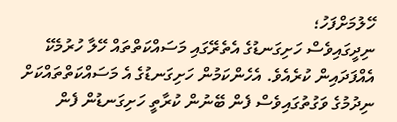ހޭލުމަށްފަހު؛
ނިދީގައިވެސް ހަށިގަނޑުގެ އެތެރޭގައި މަސައްކަތްތައް ހޭލާ ހުރުމެކޭ އެއްފަދައިން ކުރެއެވެ. އެހެންކަމުން ހަށިގަނޑުގެ އެ މަސައްކަތްތައްކަށް ނިދުމުގެ ވަގުތުގައިވެސް ފެން ބޭނުން ކުރާތީ ހަށިގަނޑުން ފެން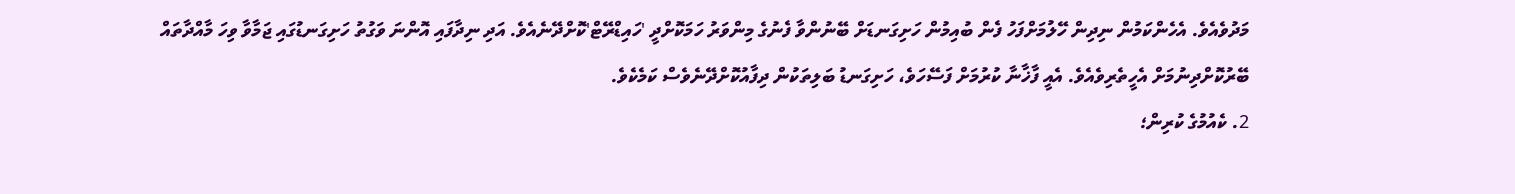މަދުވެއެވެ. އެހެންކަމުން ނިދިން ހޭލުމަށްފަހު ފެން ބުއިމުން ހަށިގަނޑަށް ބޭނުންވާ ފެނުގެ މިންވަރު ހަމަކޮށްދީ 'ހައިޑްރޭޓް'ކޮށްދޭނެއެވެ. އަދި ނިދާފައި އޮންނަ ވަގުތު ހަށިގަނޑުގައި ޖަމާވާ ވިހަ މާއްދާތައް ބޭރުކޮށްދިނުމަށް އެހީތެރިވެއެވެ. އެއީ ފާޚާނާ ކުރުމަށް ފަސޭހަވެ، ހަށިގަނޑު ބަލިތަކުން ދިފާއުކޮށްދޭނެވެސް ކަމެކެވެ.
2. ކެއުމުގެ ކުރިން؛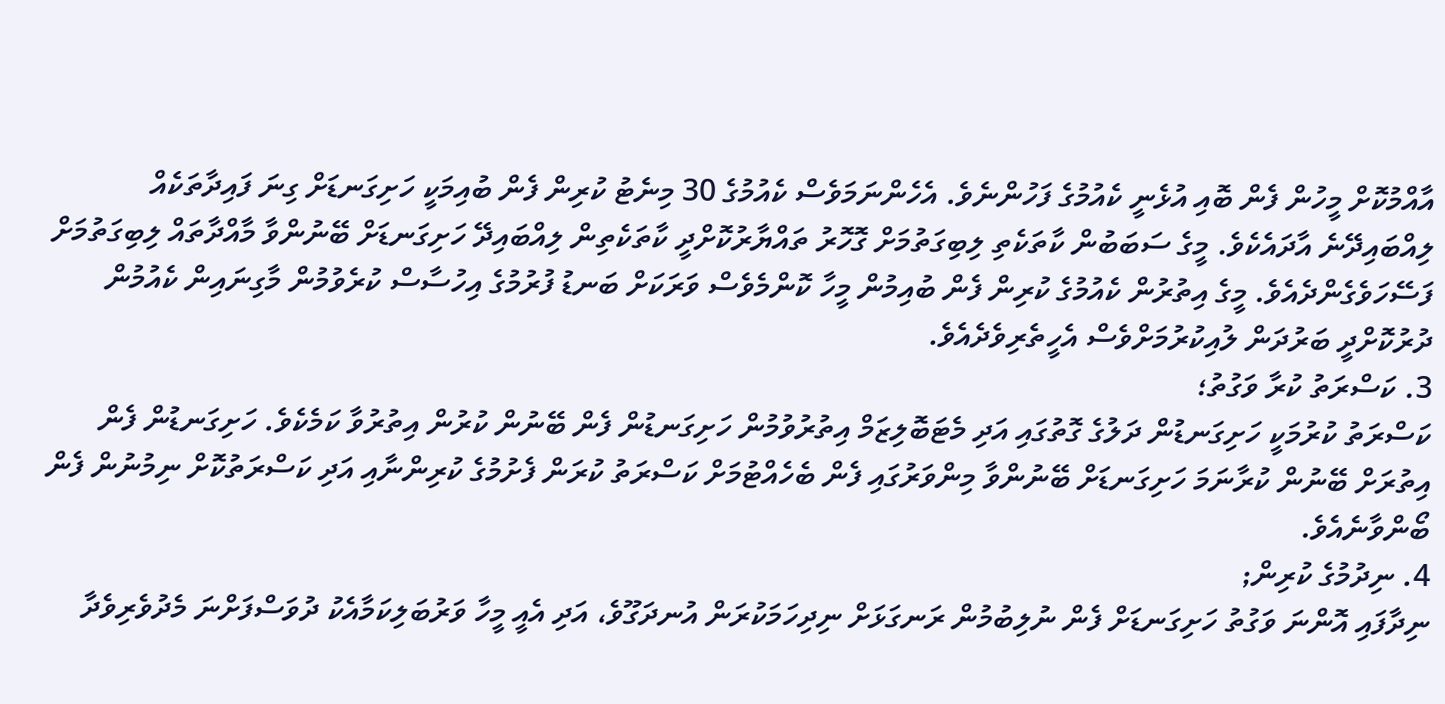އާއްމުކޮށް މީހުން ފެން ބޮއި އުޅެނީ ކެއުމުގެ ފަހުންނެވެ. އެހެންނަމަވެސް ކެއުމުގެ 30 މިނެޓު ކުރިން ފެން ބުއިމަކީ ހަށިގަނޑަށް ގިނަ ފައިދާތަކެއް ލިއްބައިދޭނެ އާދައެކެވެ. މީގެ ސަބަބުން ކާތަކެތި ލިބިގަތުމަށް ގޮހޮރު ތައްޔާރުކޮށްދީ ކާތަކެތިން ލިއްބައިދޭ ހަށިގަނޑަށް ބޭނުންވާ މާއްދާތައް ލިބިގަތުމަށް ފަސޭހަވެގެންދެއެވެ. މީގެ އިތުރުން ކެއުމުގެ ކުރިން ފެން ބުއިމުން މީހާ ކޮންމެވެސް ވަރަކަށް ބަނޑު ފުރުމުގެ އިހުސާސް ކުރެވުމުން މާގިނައިން ކެއުމުން ދުރުކޮށްދީ ބަރުދަން ލުއިކުރުމަށްވެސް އެހީތެރިވެދެއެވެ.
3. ކަސްރަތު ކުރާ ވަގުތު؛
ކަސްރަތު ކުރުމަކީ ހަށިގަނޑުން ދަލުގެ ގޮތުގައި އަދި މެޓަބޮލިޒަމް އިތުރުވުމުން ހަށިގަނޑުން ފެން ބޭނުން ކުރުން އިތުރުވާ ކަމެކެވެ. ހަށިގަނޑުން ފެން އިތުރަށް ބޭނުން ކުރާނަމަ ހަށިގަނޑަށް ބޭނުންވާ މިންވަރުގައި ފެން ބެހެއްޓުމަށް ކަސްރަތު ކުރަން ފެށުމުގެ ކުރިންނާއި އަދި ކަސްރަތުކޮށް ނިމުނުން ފެން ބޯންވާނެއެވެ.
4. ނިދުމުގެ ކުރިން;
ނިދާފައި އޮންނަ ވަގުތު ހަށިގަނޑަށް ފެން ނުލިބުމުން ރަނގަޅަށް ނިދިހަމަކުރަން އުނދަގޫވެ، އަދި އެއީ މީހާ ވަރުބަލިކަމާއެކު ދުވަސްފަށްނަ މެދުވެރިވެދާ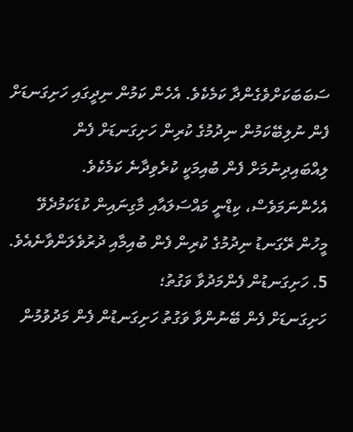ސަބަބަކަށްވެގެންދާ ކަމެކެވެ. އެހެން ކަމުން ނިދީގައި ހަށިގަނޑަށް ފެން ނުލިބޭކަމުން ނިދުމުގެ ކުރިން ހަށިގަނޑަށް ފެން ލިއްބައިދިނުމަށް ފެން ބުއިމަކީ ކުރެވިދާނެ ކަމެކެވެ. އެހެންނަމަވެސް، ކިޑްނީ މައްސަލައާއި މާގިނައިން ކުޑަކަމުދެވޭ މީހުން ރޭގަނޑު ނިދުމުގެ ކުރިން ފެން ބުއިމާއި ދުރުވެލަންވާނެއެވެ.
5. ހަށިގަނޑުން ފެންމަދުވާ ވަގުތު؛
ހަށިގަނޑަށް ފެން ބޭނުންވާ ވަގުތު ހަށިގަނޑުން ފެން މަދުވުމުން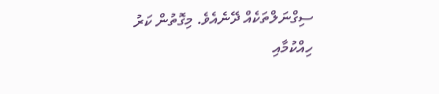ސިގްނަލްތަކެއް ދޭނެއެވެ. މިގޮތުން ކަރު ހިއްކުމާއި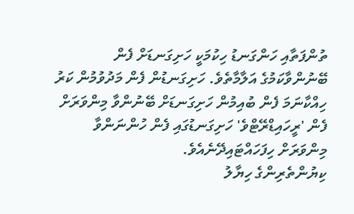ތުންފަތާއި ހަންގަނޑު ހިކުމަކީ ހަށިގަނޑަށް ފެން ބޭނުންވާކަމުގެ އަލާމާތެވެ. ހަށިގަނޑުން ފެން މަދުވުމުން ކަރު ހިއްކާނަމަ ފެން ބުއިމުން ހަށިގަނޑަށް ބޭނުންވާ މިންވަރަށް ފެން 'ރީހައިޑްރޭޓްވެ' ހަށިގަނޑުގައި ފެން ހުންނަންވާ މިންވަރަށް ހިފަހައްޓައިދޭނެއެވެ.
ކިޔުންތެރިންގެ ހިޔާލު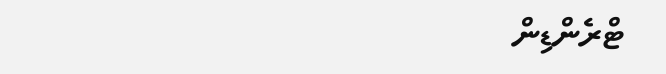ޓްރެންޑިން